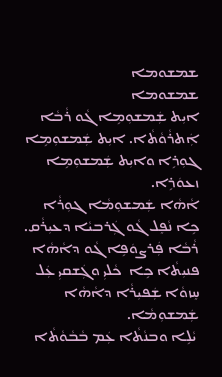ܫܡܫܘܡܐ
ܫܡܫܘܡܐ
ܐܝܼܬ ܫܲܡܫܘܼܡܹܐ ܓܵܘ ܪܵܒܵܐ ܐܲܬܪܵܘܵܬܵܐ. ܐܝܼܬ ܫܲܡܫܘܼܡܹܐ ܓܘܼܪܹܐ ܘܐܝܼܬ ܫܲܡܫܘܼܡܹܐ ܙܥܘܿܪܹܐ.
ܐܵܗܵܐ ܫܲܡܫܘܼܡܵܐ ܓܘܼܪܵܐ ܟܹܐ ܢܵܦܸܠ ܓܵܘ ܓܲܪܒܝܵܐ ܕܥܝܼܪܵܩ.
ܪܵܒܵܐ ܦܲܪܨܘܿܦܹܐ ܓܵܘ ܕܐܵܗܵܐ ܦܢܝܼܬܵܐ ܟܹܐ  ܟܵܠܝܼ ܘܓܲܫܩܝܼ ܥܲܠ ܚܸܙܘܵܐ ܫܲܦܝܼܪܵܐ ܕܐܵܗܵܐ ܫܲܡܫܘܼܡܵܐ.
 ܝܵܠܹܐ ܘܒܢܵܬܵܐ ܥܲܡ ܒܵܒܵܘܵܬܵܐ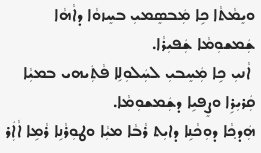ܘܝܸܡܵܬܵܐ ܟܹܐ ܡܲܒܣܸܡܝܼ ܒܚܸܙܘܵܐ ܕܐܵܗܵܐ ܫܲܡܫܘܼܡܵܐ ܫܲܦܝܼܪܵܐ.
 ܐܵܢܝܼ ܟܹܐ ܡܲܚܸܒܝܼ ܠܚܲܠܘܼܠܹܐ ܦܵܬܲܝܗܝ ܒܡܝܼܵܐ ܩܲܪܝܼܪܹܐ ܘܨܸܦܝܹܐ ܕܫܲܡܫܘܼܡܵܐ.
ܗܲܕܟ݂ܵܐ ܕܘܼܟܵܢܹܐ ܕܐܝܼܬ ܪܵܒܵܐ ܡܝܼܵܐ ܘܛܘܼܪܵܢܹܐ ܪܵܡܹܐ ܐܵܐܲܪ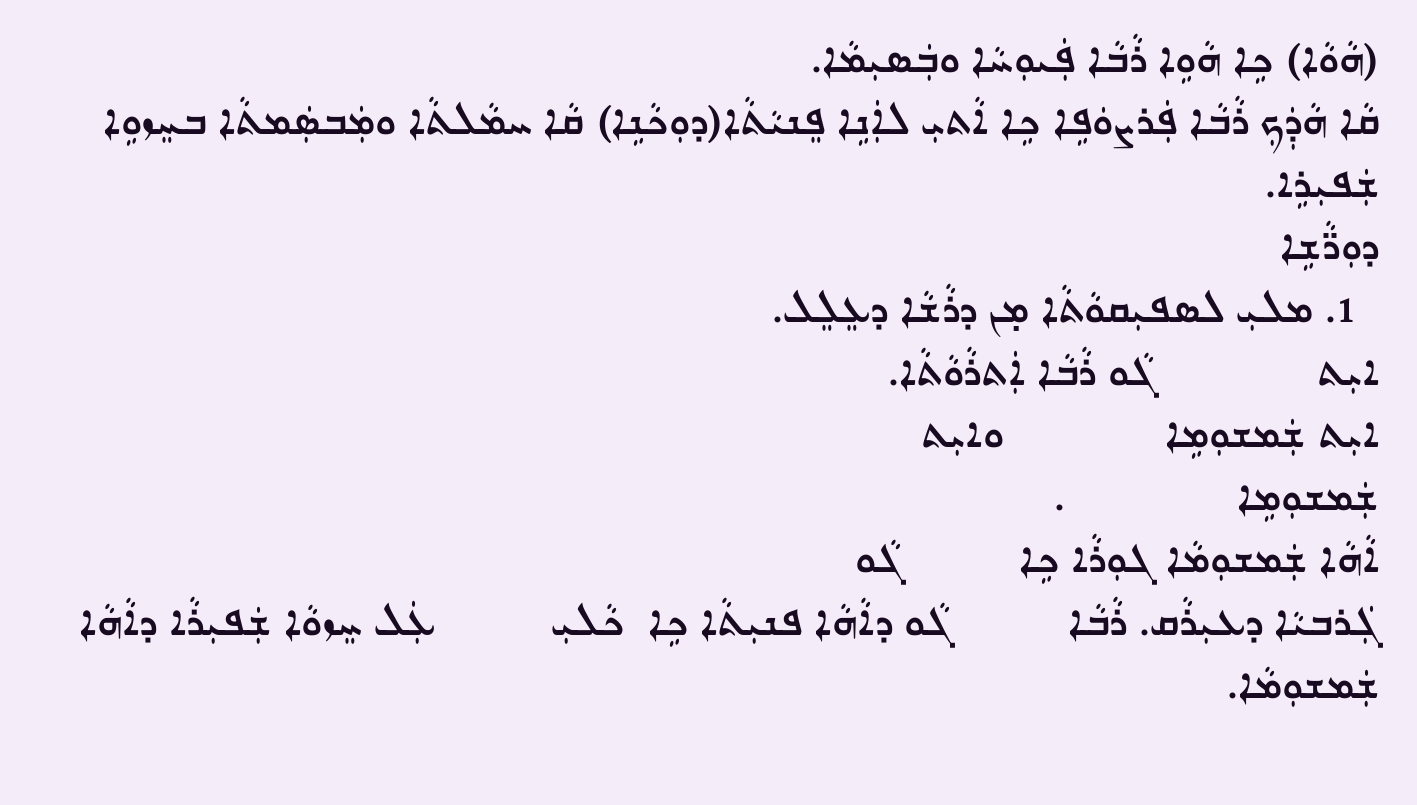(ܗܵܘܵܐ) ܟܹܐ ܗܵܘܹܐ ܪܵܒܵܐ ܦܲܝܘܼܚܵܐ ܘܒܲܣܝܼܡܵܐ.
ܩܵܐ ܗܵܕܲܟ݂ ܪܵܒܵܐ ܦܲܪܨܘܿܦܹܐ ܟܹܐ ܐܵܬܝܼ ܠܐܲܢܹܐ ܦܸܢܝܵܬܵܐ(ܕܘܼܟܵܢܹܐ) ܩܵܐ ܚܡܵܠܬܵܐ ܘܡܲܒܣܲܡܬܵܐ ܒܚܸܙܘܹܐ ܫܲܦܝܼܪܹܐ.
ܕܘܼܪ̈ܵܫܹܐ
  1. ܡܠܝܼ ܠܣܦܝܼܩܘܵܬܵܐ ܡ̣ܢ ܕܪܵܫܵܐ ܕܥܸܠܸܠ.
ܐܝܼܬ              ܓܵܘ ܪܵܒܵܐ ܐܲܬܪܵܘܵܬܵܐ.
ܐܝܼܬ ܫܲܡܫܘܼܡܹܐ              ܘܐܝܼܬ
ܫܲܡܫܘܼܡܹܐ               .
ܐܵܗܵܐ ܫܲܡܫܘܼܡܵܐ ܓܘܼܪܵܐ ܟܹܐ          ܓܵܘ
ܓܲܪܒܝܵܐ ܕܥܝܼܪܵܩ. ܪܵܒܵܐ          ܓܵܘ ܕܐܵܗܵܐ ܦܢܝܼܬܵܐ ܟܹܐ  ܟܵܠܝܼ          ܥܲܠ ܚܸܙܘܵܐ ܫܲܦܝܼܪܵܐ ܕܐܵܗܵܐ ܫܲܡܫܘܼܡܵܐ.